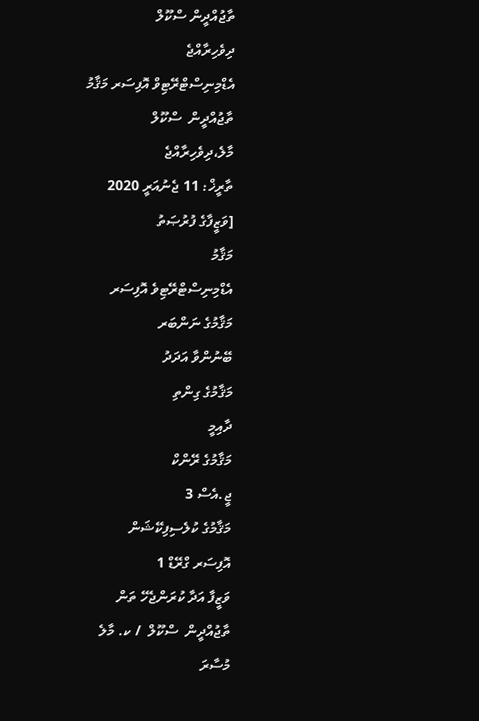ތާޖުއްދީން ސްކޫލް
ދިވެހިރާއްޖެ
އެޑްމިނިސްޓްރޭޓިވް އޮފިސަރ މަޤާމު
ތާޖުއްދީން  ސްކޫލް
މާލެ،ދިވެހިރާއްޖެ
ތާރީޚް: 11 ޖެނުއަރީ 2020
[ވަޒީފާގެ ފުރުޞަތު
މަޤާމު
އެޑްމިނިސްޓްރޭޓިވެ އޮފިސަރ
މަޤާމުގެ ނަންބަރ
ބޭނުންވާ އަދަދު
މަޤާމުގެ ގިންތި
ދާއިމީ
މަޤާމުގެ ރޭންކް
ޖީ.އެސް 3
މަޤާމުގެ ކުލެސިފިކޭޝަން
އޮފިސަރ ގްރޭޑް 1
ވަޒީފާ އަދާ ކުރަންޖެހޭ ތަން
ތާޖުއްދީން  ސްކޫލް  / ކ. މާލެ
މުސާރަ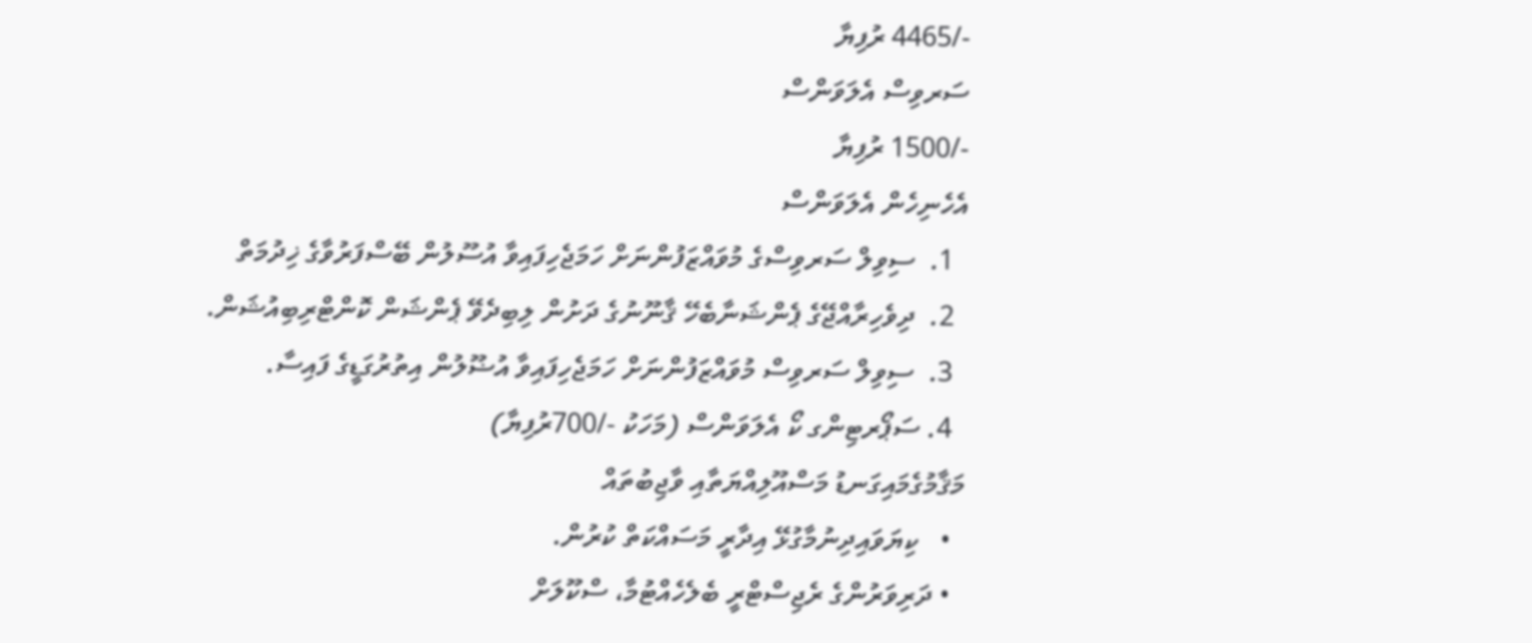-/4465 ރުފިޔާ
ސަރވިސް އެލަވަންސް
-/1500 ރުފިޔާ
އެހެނިހެން އެލަވަންސް
  1.  ސިވިލް ސަރވިސްގެ މުވައްޒަފުންނަށް ހަމަޖެހިފައިވާ އުސޫލުން ބޭސްފަރުވާގެ ޚިދުމަތް
  2.  ދިވެހިރާއްޖޭގެ ޕެންޝަނާބެހޭ ޤާނޫނުގެ ދަށުން ލިބިދެވޭ ޕެންޝަން ކޮންޓްރިބިއުޝަން.
  3.  ސިވިލް ސަރވިސް މުވައްޒަފުންނަށް ހަމަޖެހިފައިވާ އުޟޫލުން އިތުރުގަޑީގެ ފައިސާ.
  4. ސަޕޯރޓިންގ ކޯ އެލަވަންސް (މަހަކު -/700ރުފިޔާ)
މަޤާމުގެމައިގަނޑު މަސްއޫލިއްޔަތާއި ވާޖިބުތައް
  •   ކިޔަވައިދިނުމާގުޅޭ އިދާރީ މަސައްކަތް ކުރުން.
  • ދަރިވަރުންގެ ރެޖިސްޓްރީ ބެލެހެއްޓުމާ، ސްކޫލަށް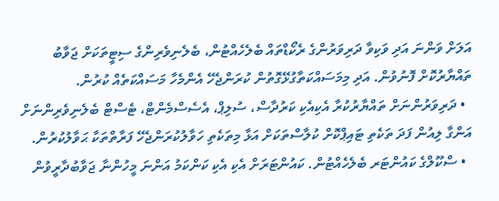އަލަށް ވަންނަ އަދި ވަކިވާ ދަރިވަރުންގެ ރެކޯޑްތައް ބެލެހެއްޓުން، ބެލެނިވެރިންގެ ސިޓީތަކަށް ޖަވާބު ތައްޔާރުކޮށް ފޮނުވުން. އަދި މިމަސައްކަތާގުޅޭގޮތުން ކުރަންޖެހޭ އެންމެހާ މަސައްކަތެއް ކުރުން.
  • ދަރިވަރުންނަށް ތައްޔާރުކުރާ އެކިއެކި ކަރުދާސް، ސުލިޕް، އެސެސްމެންޓް، ޓެސްޓް ބެލެނިވެރިންނަށް އަންގާ ލިއުން ފަދަ ތަކެތި ޓައިޕްކޮށް ކުލާސްތަކަށް އަޅާ މިތަކެތި ހަވާލުކުރަންޖެހޭ ފަރާތްތަކާ ޙަވާލުކުރުން.
  • ސްކޫލްގެ ކައުންޓަރ ބެލެހެއްޓުން. ކައުންޓަރަށް އެކި އެކި ކަންކަމު އަންނަ މީހުންނާ ޖަވާބުދާރީވުން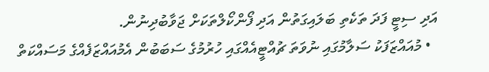އަދި ސިޓީ ފަދަ ތަކެތި ބަލައިގަތުން އަދި ފޯންކޯލްތަކަށް ޖަވާބުދިނުން.
  • މުއައްޒަފަކު ސަލާމުގައި ނުވަތަ ޗުއްޓީއެއްގައި ހުރުމުގެ ސަބަބުން އެމުއައްޒަފެއްގެ މަސައްކަތް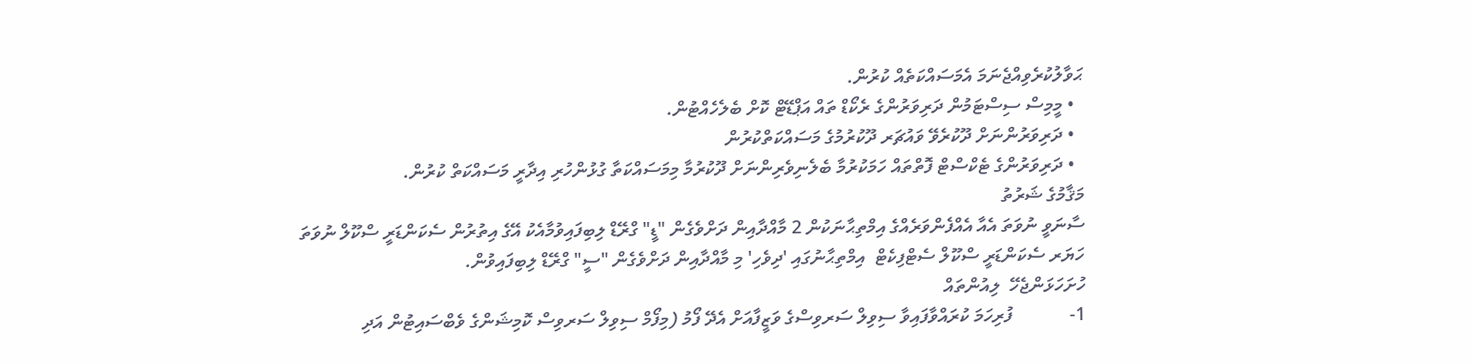ޙަވާލުކުރެވިއްޖެނަމަ އެމަސައްކަތެއް ކުރުން.
  • މީމިސް ސިސްޓަމުން ދަރިވަރުންގެ ރެކޯޑް ތައް އަޕްޑޭޓް ކޮށް ބެލެހެއްޓުން.
  • ދަރިވަރުންނަށް ދޫކުރެވޭ ވައުޗަރ ދޫކުރުމުގެ މަސައްކަތްކުރުން
  • ދަރިވަރުންގެ ޓެކްސްޓް ފޮތްތައް ހަމަކުރުމާ ބެލެނިވެރިންނަށް ދޫކުރުމާ މިމަސައްކަތާ ގުޅުންހުރި އިދާރީ މަސައްކަތް ކުރުން.
މަޤާމުގެ ޝަރުތު
ސާނަވީ ނުވަތަ އެއާ އެއްފެންވަރެއްގެ އިމްތިޙާނަކުން 2 މާއްދާއިން ދަށްވެގެން "ޑީ" ގްރޭޑް ލިބިފައިވުމާއެކު އޭގެ އިތުރުން ސެކަންޑަރީ ސްކޫލް ނުވަތަ ހަޔަރ ސެކަންޑަރީ ސްކޫލް ސެޓްފިކެޓް  އިމްތިޙާނުގައި 'ދިވެހި' މި މާއްދާއިން ދަށްވެގެން "ސީ" ގްރޭޑް ލިބިފައިވުން.
ހުށަހަޅަންޖެހޭ  ލިއުންތައް
1-            ފުރިހަމަ ކުރައްވާފައިވާ ސިވިލް ސަރވިސްގެ ވަޒީފާއަށް އެދޭ ފޯމު (މިފޯމް ސިވިލް ސަރވިސް ކޮމިޝަންގެ ވެބްސައިޓުން އަދި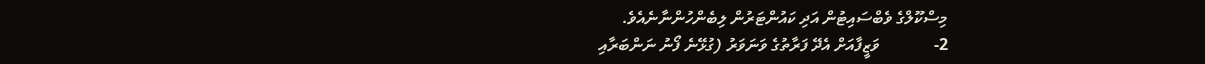މިސްކޫލްގެ ވެބްސައިޓުން އަދި ކައުންޓަރުން ލިބެންހުންނާނެއެވެ.
2-             ވަޒީފާއަށް އެދޭ ފަރާތުގެ ވަނަވަރު (ގުޅޭނެ ފޯނު ނަންބަރާއި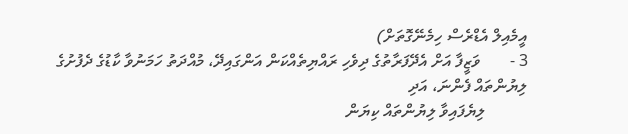އީމެއިލް އެޑްރެސް ހިމެނޭގޮތަށް)
3 -       ވަޒީފާ އަށް އެދޭފަރާތުގެ ދިވެހި ރައްޔިތެއްކަން އަންގައިދޭ، މުއްދަތު ހަމަނުވާ ކާޑުގެ ދެފުށުގެ ލިޔުންތައް ފެންނަ، އަދި
          ލިޔެފައިވާ ލިޔުންތައް ކިޔަން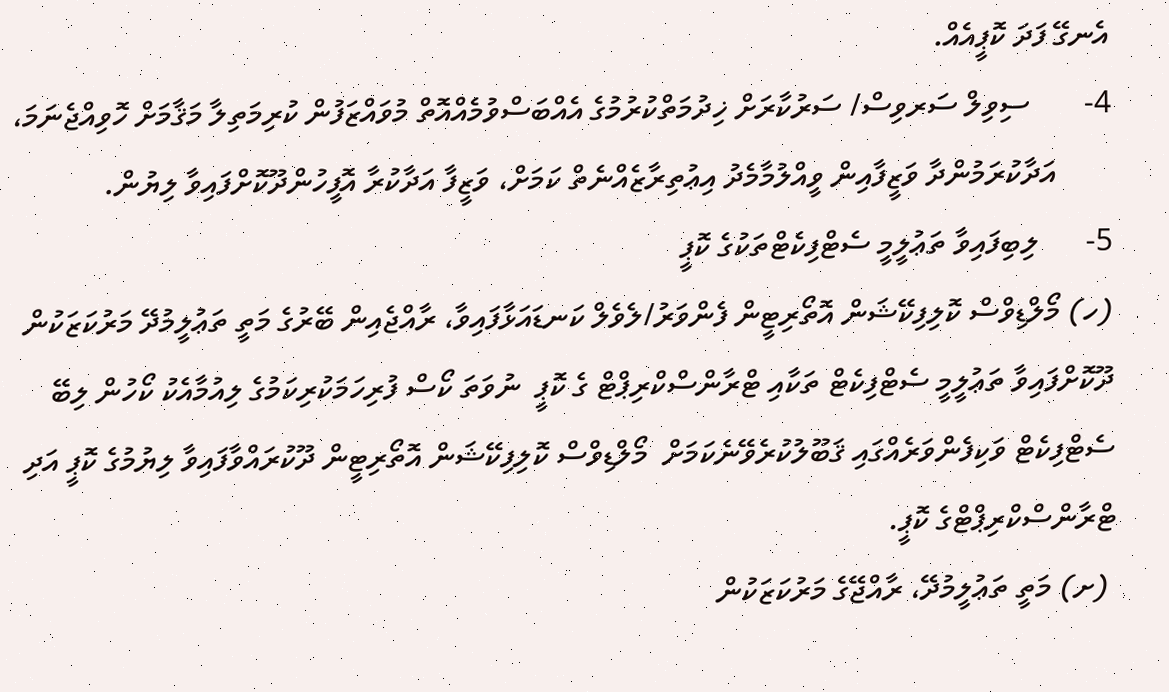އެނގޭ ފަދަ ކޮޕީއެއް.
4-       ސިވިލް ސަރވިސް/ ސަރުކާރަށް ޚިދުމަތްކުރުމުގެ އެއްބަސްވުމެއްއޮތް މުވައްޒަފުން ކުރިމަތިލާ މަޤާމަށް ހޮވިއްޖެނަމަ،
       އަދާކުރަމުންދާ ވަޒީފާއިން ވީއްލުމާމެދު އިޢުތިރާޒެއްނެތް ކަމަށް، ވަޒީފާ އަދާކުރާ އޮފީހުންދޫކޮށްފައިވާ ލިޔުން.
5-      ލިބިފައިވާ ތަޢުލީމީ ސެޓްފިކެޓްތަކުގެ ކޮޕީ
(ހ) މޯލްޑިވްސް ކޮލިފިކޭޝަން އޮތޯރިޓީން ފެންވަރު/ލެވެލް ކަނޑައަޅާފައިވާ، ރާއްޖެއިން ބޭރުގެ މަތީ ތަޢުލީމުދޭ މަރުކަޒަކުން ދޫކޮށްފައިވާ ތަޢުލީމީ ސެޓްފިކެޓް ތަކާއި ޓްރާންސްކްރިޕްޓް ގެ ކޮޕީ  ނުވަތަ ކޯސް ފުރިހަމަކުރިކަމުގެ ލިއުމާއެކު ކޯހުން ލިބޭ ސެޓްފިކެޓް ވަކިފެންވަރެއްގައި ޤަބޫލުކުރެވޭނެކަމަށް  މޯލްޑިވްސް ކޮލިފިކޭޝަން އޮތޯރިޓީން ދޫކުރައްވާފައިވާ ލިޔުމުގެ ކޮޕީ އަދި ޓްރާންސްކްރިޕްޓްގެ ކޮޕީ.
 (ށ) މަތީ ތަޢުލީމުދޭ، ރާއްޖޭގެ މަރުކަޒަކުން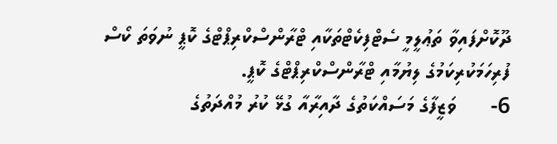ދޫކޮށްފައިވާ ތަޢުލީމީ ސެޓްފިކެޓްތަކާއި ޓްރާންސްކްރިޕްޓްގެ ކޮޕީ ނުވަތަ ކޯސް ފުރިހަމަކުރިކަމުގެ ލިޔުމާއި ޓްރާންސްކްރިޕްޓްގެ ކޮޕީ.
6-      ވަޒީފާގެ މަސައްކަތުގެ ދާއިރާއާ ގުޅޭ ކުރު މުއްދަތުގެ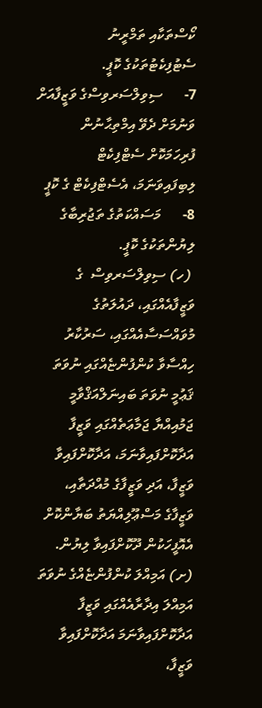ކޯސްތަކާއި ތަމްރީނު ސެޓުފިކެޓުތަކުގެ ކޮޕީ.
7-      ސިވިލްސަރވިސްގެ ވަޒީފާއަށް ވަނުމަށް ދެވޭ އިމްތިޙާނުން ފުރިހަމަކޮށް ސެޓްފިކެޓް ލިބިފައިވަނަމަ، އެސެޓްފިކެޓް ގެ ކޮޕީ
8-      މަސައްކަތުގެ ތަޖުރިބާގެ ލިޔުންތަކުގެ ކޮޕީ.
 (ހ) ސިވިލްސަރވިސް  ގެ ވަޒީފާއެއްގައި، ދައުލަތުގެ މުވައްސަސާއެއްގައި، ސަރުކާރު ހިއްސާވާ ކުންފުންޏެއްގައި ނުވަތަ
ޤަޢުމީ ނުވަތަ ބައިނަލްއަޤްވާމީ ޖަމުއިއްޔާ ޖަމާޢަތެއްގައި ވަޒީފާ އަދާކޮށްފައިވާނަމަ، އަދާކޮށްފައިވާ ވަޒީފާ، އަދި ވަޒީފާގެ މުއްދަތާއި، ވަޒީފާގެ މަސްޢޫލިއްޔަތު ބަޔާންކޮށް އެއޮފީހަކުން ދޫކޮށްފައިވާ ލިޔުން.
(ށ) އަމިއްލަ ކުންފުންޏެއްގެ ނުވަތަ އަމިއްލަ އިދާރާއެއްގައި ވަޒީފާ އަދާކޮށްފައިވާނަމަ އަދާކޮށްފައިވާ ވަޒީފާ،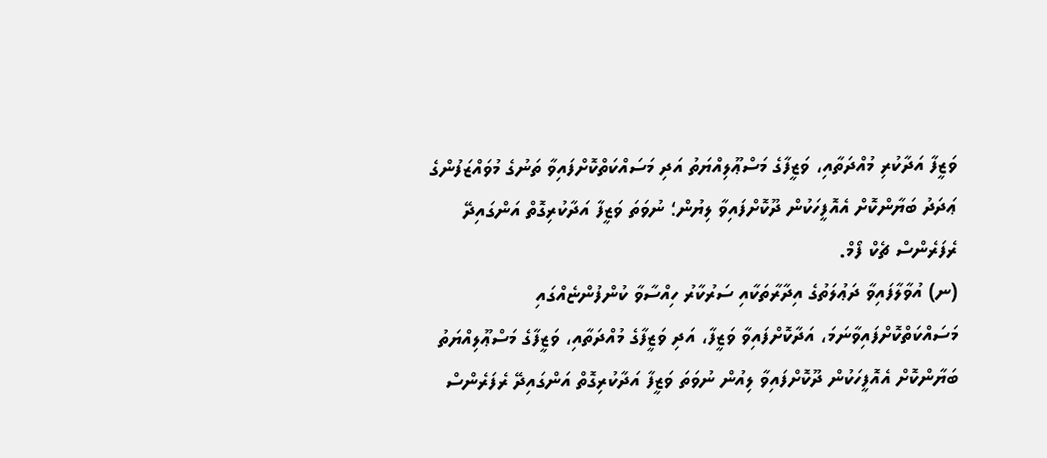ވަޒީފާ އަދާކުރި މުއްދަތާއި، ވަޒީފާގެ މަސްޢޫލިއްޔަތު އަދި މަސައްކަތްކޮށްފައިވާ ތަނުގެ މުވައްޒަފުންގެ ޢަދަދު ބަޔާންކޮށް އެއޮފީހަކުން ދޫކޮށްފައިވާ ލިޔުން؛ ނުވަތަ ވަޒީފާ އަދާކުރިގޮތް އަންގައިދޭ ރެފަރެންސް ޗެކް ފޯމް.
(ނ) އުވާލާފައިވާ ދަޢުލަތުގެ އިދާރާތަކާއި ސަރުކާރު ހިއްސާވާ ކުންފުންޏެއްގައި މަސައްކަތްކޮށްފައިވާނަމަ، އަދާކޮށްފައިވާ ވަޒީފާ، އަދި ވަޒީފާގެ މުއްދަތާއި، ވަޒީފާގެ މަސްޢޫލިއްޔަތު ބަޔާންކޮށް އެއޮފީހަކުން ދޫކޮށްފައިވާ ލިއުން ނުވަތަ ވަޒީފާ އަދާކުރިގޮތް އަންގައިދޭ ރެފަރެންސް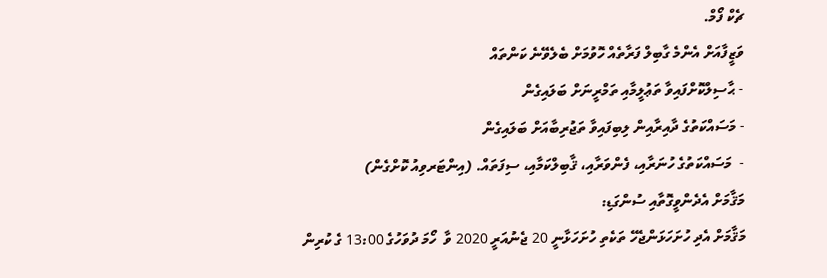ޗެކް ފޯމް.
ވަޒީފާއަށް އެންމެ ގާބިލް ފަރާތެއް ހޮވުމަށް ބެލެވޭނެ ކަންތައް
- ޙާސިލްކޮށްފައިވާ ތަޢުލީމާއި ތަމްރީނަށް ބަލައިގެން
- މަސައްކަތުގެ ދާއިރާއިން ލިބިފައިވާ ތަޖުރިބާއަށް ބަލައިގެން
-  މަސައްކަތުގެ ހުނަރާއި، ފެންވަރާއި، ޤާބިލްކަމާއި، ސިފަތައް. (އިންޓަރވިއު ކޮށްގެން)
މަޤާމަށް އެދެންވީގޮތާއި ސުންގަޑި:
މަޤާމަށް އެދި ހުށަހަޅަންޖެހޭ ތަކެތި ހުށަހަޅާނީ 20 ޖެނުއަރީ 2020 ވާ  ހޯމަ ދުވަހުގެ 13:00 ގެ ކުރިން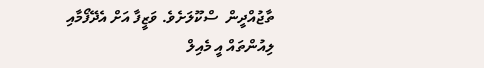ތާޖުއްދީން  ސްކޫލަށެވެ. ވަޒީފާ އަށް އެދޭފޯމާއި ލިއުންތައް އީ މެއިލް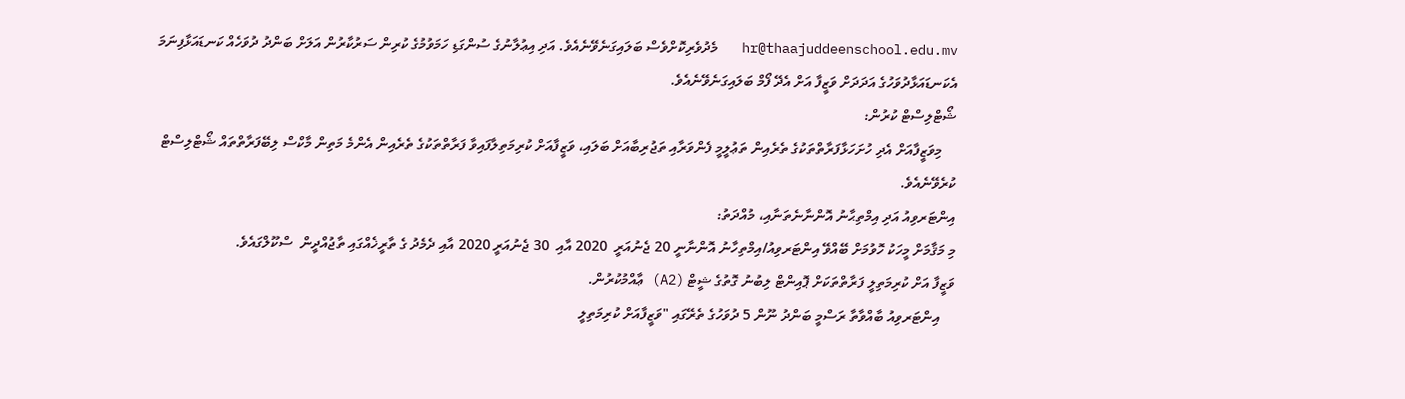hr@thaajuddeenschool.edu.mv   މެދުވެރިކޮށްވެސް ބަލައިގަނެވޭނެއެވެ. އަދި އިޢުލާނުގެ ސުންގަޑި ހަމަވުމުގެ ކުރިން ސަރުކާރުން އަލަށް ބަންދު ދުވަހެއް ކަނޑައަޅާފިނަމަ އެކަނޑައަޅާދުވަހުގެ އަދަދަށް ވަޒީފާ އަށް އެދޭ ފޯމް ބަލައިގަނެވޭނެއެވެ.
ޝޯޓްލިސްޓް ކުރުން:
    މިވަޒީފާއަށް އެދި ހުށަހަޅާފަރާތްތަކުގެ ތެރެއިން ތަޢުލީމީ ފެންވަރާއި ތަޖުރިބާއަށް ބަލައި، ވަޒީފާއަށް ކުރިމަތިލާފައިވާ ފަރާތްތަކުގެ ތެރެއިން އެންމެ މަތިން މާކްސް ލިބޭފަރާތްތައް ޝޯޓްލިސްޓް ކުރެވޭނެއެވެ.
އިންޓަރވިއު އަދި އިމްތިޙާނު އޮންނާނެތަނާއި، މުއްދަތު:
މި މަޤާމަށް މީހަކު ހޮވުމަށް ބޭއްވޭ އިންޓަރވިއު/އިމްތިހާނު އޮންނާނީ 20 ޖެނުއަރީ  2020 އާއި  30 ޖެނުއަރީ 2020 އާއި ދެމެދު ގެ ތާރީޚެއްގައި ތާޖުއްދީން  ސްކޫލްގައެވެ.
ވަޒީފާ އަށް ކުރިމަތިލީ ފަރާތްތަކަށް ޕޮއިންޓް ލިބުނު ގޮތުގެ ޝީޓް (A2) ޢާއްމުކުރުން.
    އިންޓަރވިއު ބާއްވާތާ ރަސްމީ ބަންދު ނޫން 5 ދުވަހުގެ ތެރޭގައި "ވަޒީފާއަށް ކުރިމަތިލީ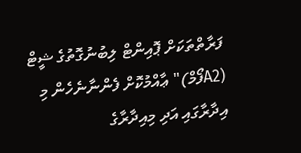ފަރާތްތަކަށް ޕޮއިންޓް ލިބުނުގޮތުގެ ޝީޓް (A2ފޯމް)" ޢާއްމުކޮށް ފެންނާނެހެން މި އިދާރާގައި އަދި މިއިދާރާގެ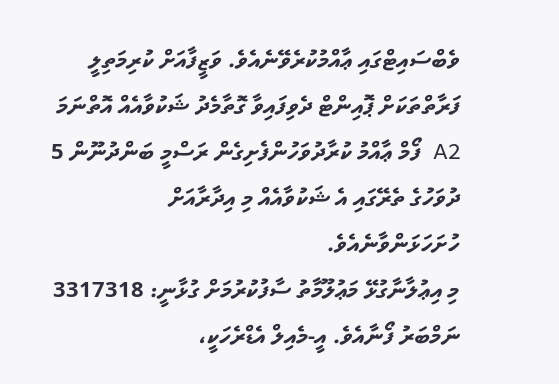ވެބްސައިޓްގައި ޢާއްމުކުރެވޭނެއެވެ. ވަޒީފާއަށް ކުރިމަތިލީ ފަރާތްތަކަށް ޕޮއިންޓް ދެވިފައިވާ ގޮތާމެދު ޝަކުވާއެއް އޮތްނަމަ  A2  ފޯމް ޢާއްމު ކުރާދުވަހުންފެށިގެން ރަސްމީ ބަންދުނޫން 5 ދުވަހުގެ ތެރޭގައި އެ ޝަކުވާއެއް މި އިދާރާއަށް ހުށަހަޅަންވާނެއެވެ.
މި އިޢުލާނާގުޅޭ މަޢުލޫމާތު ސާފުކުރުމަށް ގުޅާނީ: 3317318 ނަމްބަރު ފޯނާއެވެ. އީ-މެއިލް އެޑްރެހަކީ،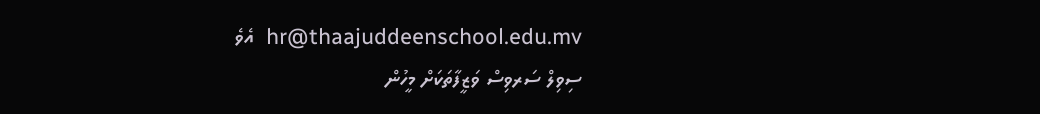hr@thaajuddeenschool.edu.mv  އެވެ
ސިވިލް ސަރވިސް ވަޒީފާތަކަށް މީހުން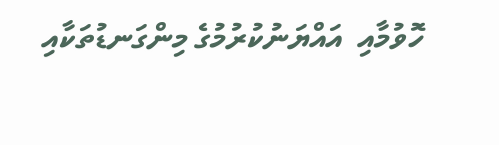ހޮވުމާއި  އައްޔަނުކުރުމުގެ މިންގަނޑުތަކާއި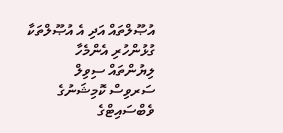އުޞޫލްތައް އަދި އެ އުޞޫލްތަކާ ގުޅުންހުރި އެންމެހާ ލިޔުންތައް ސިވިލް ސަރވިސް ކޮމިޝަނުގެ ވެބްސައިޓްގެ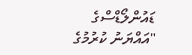ޑައުންލޯޑްސްގެ "އައްޔަނު ކުރުމުގެ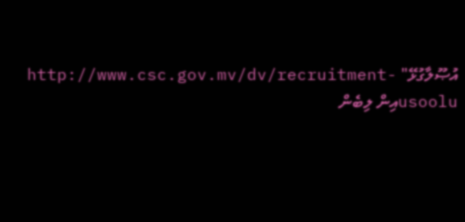އުޞޫލާގުޅޭ" http://www.csc.gov.mv/dv/recruitment-usooluއިން ލިބެން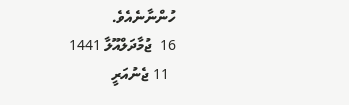ހުންނާނެއެވެ.
16  ޖުމާދަލްއޫލާ 1441
  11 ޖެނުއަރީ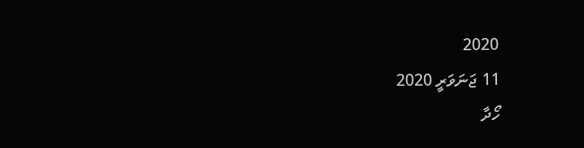2020
11 ޖަނަވަރީ 2020
ހޯދާ